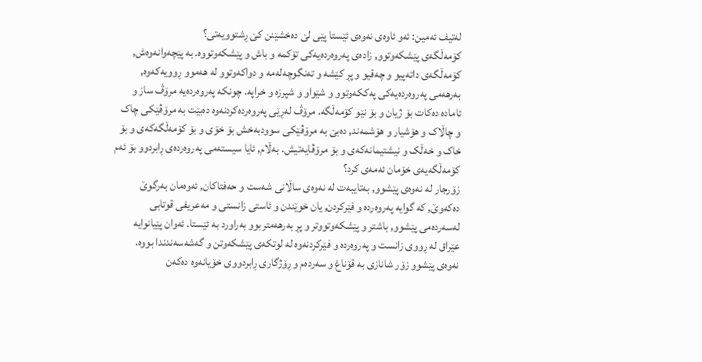لەتیف ئەمین: ئەو ئاوەى نەوەى ئێستا پێى لێ دەخشێنن کێ ڕشتوویەتى؟
کۆمەڵگەى پێشکەوتوو, زادەى پەروەردەیەکى تۆکمە و باش و پێشکەوتووە. بە پێچەوانەوەش, کۆمەڵگەى داتەپیو و چەقیو و پڕ کێشە و تەنگوچەلەمە و دواکەوتوو لە هەموو ڕوویەکەوە, بەرهەمى پەروەردەیەکى پەککەوتوو و شێواو و شپرزە و خراپە. چونکە پەروەردەیە مرۆڤ ساز و ئامادە دەکات بۆ ژیان و بۆ نێو کۆمەڵگە. مرۆڤ لەڕێی پەروەردەکردنەوە دەبێت بە مرۆڤێکى چاک و چاڵاک و هۆشیار و هۆشمەند, دەبێ بە مرۆڤێکى سوودبەخش بۆ خۆى و بۆ کۆمەڵگەکەى و بۆ خاک و خەڵک و نیشتیمانەکەى و بۆ مرۆڤایەتیش. بەڵام, ئایا سیستەمى پەروەردەى ڕابردوو بۆ ئەم کۆمەڵگەیەى خۆمان ئەمەى کرد؟
زۆرجار لە نەوەى پێشوو, بەتایبەت لە نەوەى ساڵانى شەست و حەفتاکان, ئەوەمان بەرگوێ دەکەوێ, کە گوایە پەروەردە و فێرکردن, یان خوێندن و ئاستى زانستى و مەعریفى قوتابى لەسەردەمى پێشوو, باشتر و پێشکەوتووتر و پڕ بەرهەمتربوو بەراورد بە ئێستا. ئەوان پێیانوایە عێراق لە ڕووى زانست و پەروەردە و فێرکردنەوە لە لوتکەى پێشکەوتن و گەشەسەندندا بووە. نەوەى پێشوو زۆر شانازى بە قۆناغ و سەردەم و ڕۆژگارى ڕابردووى خۆیانەوە دەکەن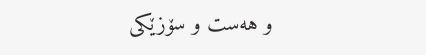و هەست و سۆزێکى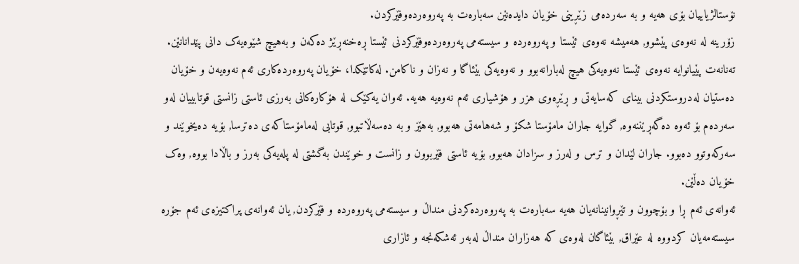نۆستالژیاییان بۆى هەیە و بە سەردەمى زێڕینى خۆیان دایدەنێن سەبارەت بە پەروەردەوفێرکردن.
زۆرینە لە نەوەى پێشوو, هەمیشە نەوەى ئێستا و پەروەردە و سیستەمى پەروەردەوفێرکردنى ئێستا ڕەخنەڕێژ دەکەن و بەهیچ شێوەیەک دانى پێدانانێن. تەنانەت پێیانوایە نەوەى ئێستا نەوەیەکى هیچ لەبارانەبوو و نەوەیەکى بێئاگا و نەزان و ناکامن. لەکاتێکدا، خۆیان پەروەردەکاری ئەم نەوەیەن و خۆیان دەستیان لەدروستکردنی بینای کەسایەتی و ڕێڕەوی هزر و هۆشیاری ئەم نەوەیە هەیە. ئەوان یەکێک لە هۆکارەکانى بەرزى ئاستى زانستى قوتابییان لەو سەردەم بۆ ئەوە دەگەڕێننەوە, گوایە جاران مامۆستا شکۆ و شەهامەتى هەبوو, بەهێز و بە دەسەڵاتبوو, قوتابى لەمامۆستاکەى دەترسا, بۆیە دەیخوێند و سەرکەوتوو دەبوو. جاران لێدان و ترس و لەرز و سزادان هەبوو, بۆیە ئاستى فێربوون و زانست و خوێندن بەگشتى لە پلەیەکى بەرز و باڵادا بووە, وەک خۆیان دەڵێن.
ئەوانەى ئەم ڕا و بۆچوون و تێڕوانینانەیان هەیە سەبارەت بە پەروەردەکردنى منداڵ و سیستەمى پەروەردە و فێرکردن, یان ئەوانەى پراکتیزەى ئەم جۆرە سیستەمەیان کردووە لە عێراق, بێئاگان لەوەى کە هەزاران منداڵ لەبەر ئەشکەنجە و ئازارى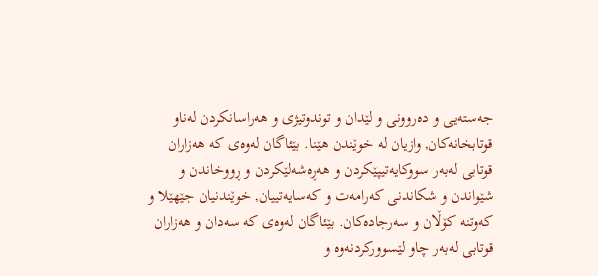جەستەیی و دەروونى و لێدان و توندوتیژى و هەراسانکردن لەناو قوتابخانەکان, وازیان لە خوێندن هێنا. بێئاگان لەوەى کە هەزاران قوتابی لەبەر سووکایەتیپێکردن و هەڕەشەلێکردن و ڕووخاندن و شێواندن و شکاندنى کەرامەت و کەسایەتییان, خوێندنیان جێهێلا و کەوتنە کۆڵان و سەرجادەکان. بێئاگان لەوەى کە سەدان و هەزاران قوتابى لەبەر چاو لێسوورکردنەوە و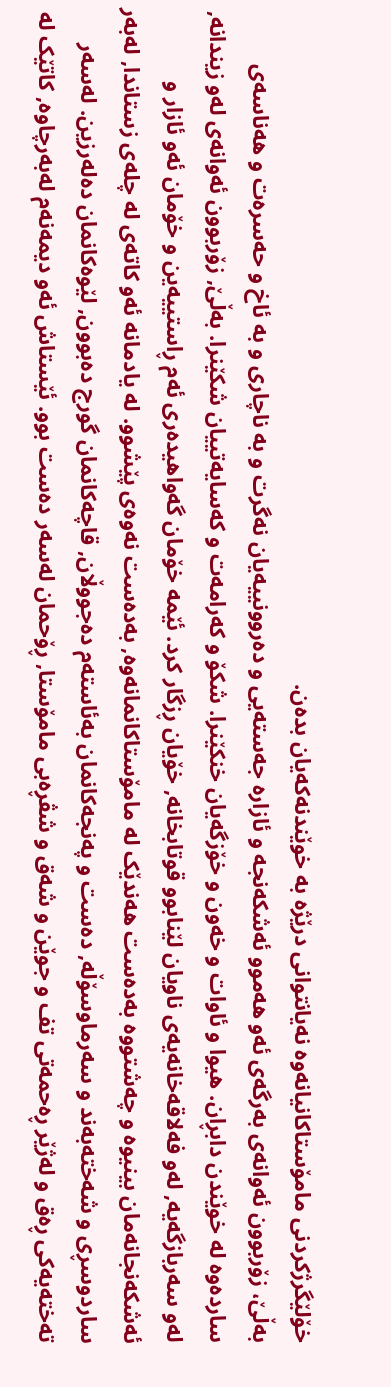خۆلێگرژکردنى مامۆستاکانیانەوە نەیانتوانى درێژە بە خوێندنەکەیان بدەن.
بەڵێ، زۆربوون ئەوانەى بەرگەى ئەو هەموو ئەشکەنجە و ئازارە جەستەیی و دەروونییەیان نەگرت و بە ناچارى و بە ئاخ و حەسرەت و هەناسەى ساردەوە لە خوێندن دابڕان. هیوا و ئاوات و خەون و خۆزگەیان خنکێنرا. شکۆ و کەرامەت و کەسایەتییان شکێنرا. بەڵێ, زۆربوون ئەوانەى لەو زیندانە, لەو سەربازگەیە, لەو فەلاقەخانەیەى ناویان لێنابوو قوتابخانە, خۆیان ڕزگار کرد. ئێمە خۆمان گەواهیدەرى ئەم ڕاستییەین و خۆمان ئەو ئازار و ئەشکەنجانەمان بینیوە و چەشتووە بەدەست هەندێک لە مامۆستاکانمانەوە, بەدەست نەوەى پێشوو. لە یادمانە ئەو کاتەى لە چلەى زستاندا, لەبەر ساردوسڕى و شەختەبەند و سەرماوسۆڵە, دەست و پەنجەکانمان بەئاستەم دەجووڵان, قاچەکانمان گورج دەبوون, لێوەکانمان دەلەرزین. لەسەر تەختەیەکى ڕەق و لەژێر ڕەحمەتى تف و جوێن و شەق و شڤڕەبی مامۆستا, ڕۆحمان لەسەر دەست بوو. ئێستاش ئەو دیمەنەم لەبەرچاوە, کاتێک لە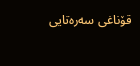قۆناغى سەرەتایی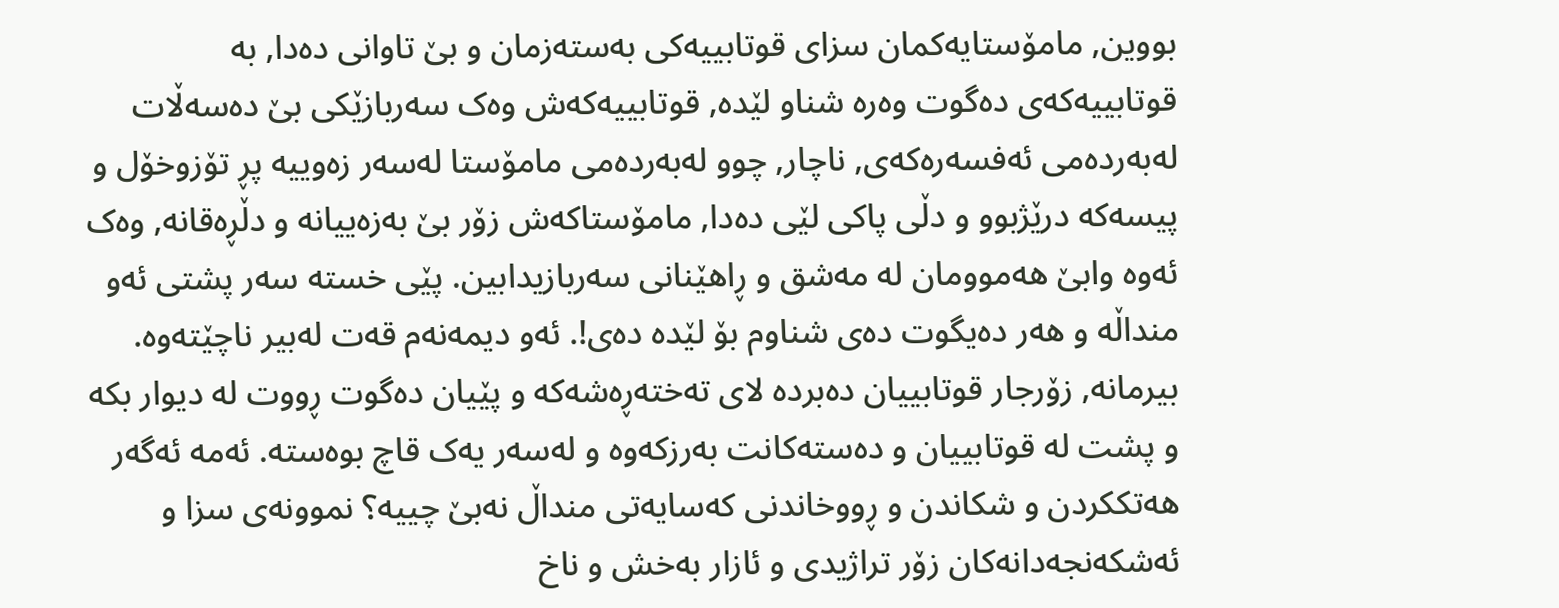بووین, مامۆستایەکمان سزای قوتابییەکى بەستەزمان و بێ تاوانى دەدا, بە قوتابییەکەى دەگوت وەرە شناو لێدە, قوتابییەکەش وەک سەربازێکى بێ دەسەڵات لەبەردەمى ئەفسەرەکەى, ناچار, چوو لەبەردەمى مامۆستا لەسەر زەوییە پڕ تۆزوخۆل و پیسەکە درێژبوو و دڵى پاکى لێی دەدا, مامۆستاکەش زۆر بێ بەزەییانە و دڵڕەقانە, وەک ئەوە وابێ هەموومان لە مەشق و ڕاهێنانى سەربازیدابین. پێى خستە سەر پشتى ئەو منداڵە و هەر دەیگوت دەى شناوم بۆ لێدە دەى!. ئەو دیمەنەم قەت لەبیر ناچێتەوە. بیرمانە, زۆرجار قوتابییان دەبردە لاى تەختەڕەشەکە و پێیان دەگوت ڕووت لە دیوار بکە و پشت لە قوتابییان و دەستەکانت بەرزکەوە و لەسەر یەک قاچ بوەستە. ئەمە ئەگەر هەتککردن و شکاندن و ڕووخاندنى کەسایەتى منداڵ نەبێ چییە؟ نموونەى سزا و ئەشکەنجەدانەکان زۆر تراژیدى و ئازار بەخش و ناخ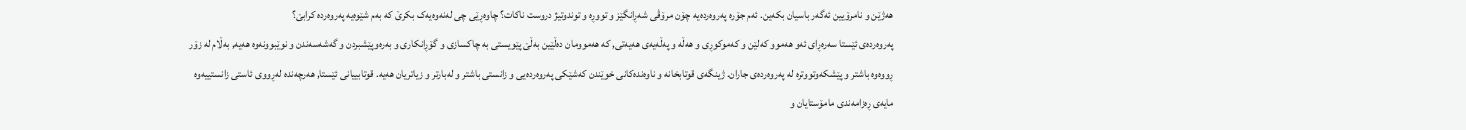هەژێن و نامرۆیین ئەگەر باسیان بکەین. ئەم جۆرە پەروەردەیە چۆن مرۆڤی شەڕانگێز و تووڕە و توندوتیژ دروست ناکات؟ چاوەڕێی چی لەنەوەیەک بکرێ کە بەم شێوەیە پەروەردە کرابێ؟
پەروەردەى ئێستا سەرەڕاى ئەو هەموو کەلێن و کەموکوڕى و هەڵە و پەڵەیەى هەیەتى, کە هەموومان دەڵێین بەڵێ پێویستى بە چاکسازى و گۆڕانکارى و بەرەوپێشبردن و گەشەسەندن و نوێبوونەوە هەیە, بەڵام لە زۆر ڕووەوە باشتر و پێشکەوتووترە لە پەروەردەى جاران. ژینگەى قوتابخانە و ناوەندەکانى خوێندن کەشێکى پەروەردەیی و زانستى باشتر و لەبارتر و زیاتریان هەیە. قوتابییانى ئێستا, هەرچەندە لەڕووى ئاستى زانستییەوە مایەى ڕەزامەندى مامۆستایان و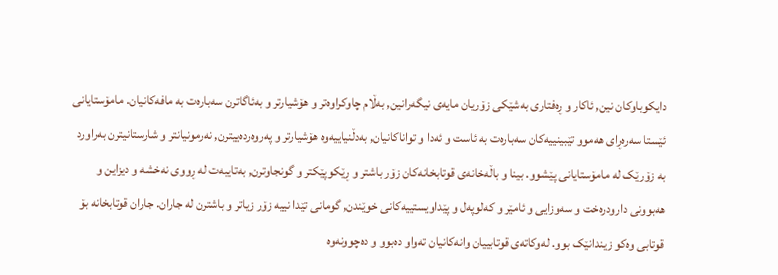دایکوباوکان نین, ئاکار و ڕەفتارى بەشێکى زۆریان مایەى نیگەرانین, بەڵام چاوکراوەتر و هۆشیارتر و بەئاگاترن سەبارەت بە مافەکانیان. مامۆستایانى ئێستا سەرەڕاى هەموو تێبینییەکان سەبارەت بە ئاست و ئەدا و تواناکانیان, بەدڵنیاییەوە هۆشیارتر و پەروەردەییترن, نەرمونیانتر و شارستانیترن بەراورد بە زۆرێک لە مامۆستایانى پێشوو. بینا و باڵەخانەى قوتابخانەکان زۆر باشتر و ڕێکوپێکتر و گونجاوترن, بەتایبەت لە ڕووى نەخشە و دیزاین و هەبوونى دارودرەخت و سەوزایی و ئامێر و کەلوپەل و پێداویستییەکانى خوێندن, گومانى تێدا نییە زۆر زیاتر و باشترن لە جاران. جاران قوتابخانە بۆ قوتابى وەکو زیندانێک بوو. لەوکاتەى قوتابییان وانەکانیان تەواو دەبوو و دەچوونەوە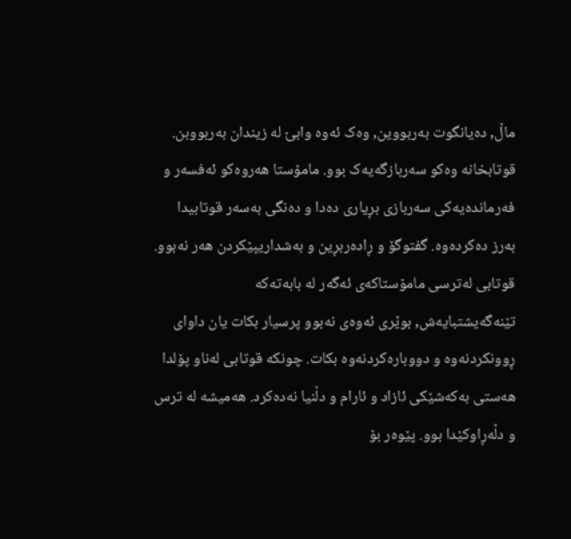ماڵ, دەیانگوت بەربووین, وەک ئەوە وابێ لە زیندان بەربووبن. قوتابخانە وەکو سەربازگەیەک بوو. مامۆستا هەروەکو ئەفسەر و فەرماندەیەکى سەربازى بڕیارى دەدا و دەنگى بەسەر قوتابیدا بەرز دەکردەوە. گفتوگۆ و ڕادەربڕین و بەشداریپێکردن هەر نەبوو. قوتابى لەترسی مامۆستاکەى ئەگەر لە بابەتەکە تێنەگەیشتبایەش, بوێرى ئەوەى نەبوو پرسیار بکات یان داواى ڕوونکردنەوە و دووبارەکردنەوە بکات. چونکە قوتابى لەناو پۆلدا هەستى بەکەشێکى ئازاد و ئارام و دڵنیا نەدەکرد. هەمیشە لە ترس و دڵەڕاوکێدا بوو. پێوەر بۆ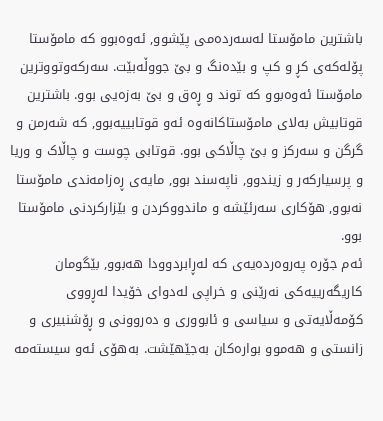باشترین مامۆستا لەسەردەمى پێشوو, ئەوەبوو کە مامۆستا پۆلەکەى کڕ و کپ و بێدەنگ و بێ جووڵەبێت. سەرکەوتووترین مامۆستا ئەوەبوو کە توند و ڕەق و بێ بەزەیی بوو. باشترین قوتابیش بەلاى مامۆستاکانەوە ئەو قوتابییەبوو, کە شەرمن و گرگن و سەرکز و بێ چاڵاکى بوو. قوتابى چوست و چاڵاک و وریا و پرسیارکەر و زیندوو, ناپەسند بوو, مایەى ڕەزامەندى مامۆستا نەبوو, هۆکارى سەرئێشە و ماندووکردن و بێزارکردنى مامۆستا بوو.
ئەم جۆرە پەروەردەیەى کە لەڕابردوودا هەبوو, بێگومان کاریگەرییەکى نەرێنى و خراپى لەدواى خۆیدا لەڕووى کۆمەڵایەتى و سیاسى و ئابوورى و دەروونى و ڕۆشنبیرى و زانستى و هەموو بوارەکان بەجێهێشت. بەهۆى ئەو سیستەمە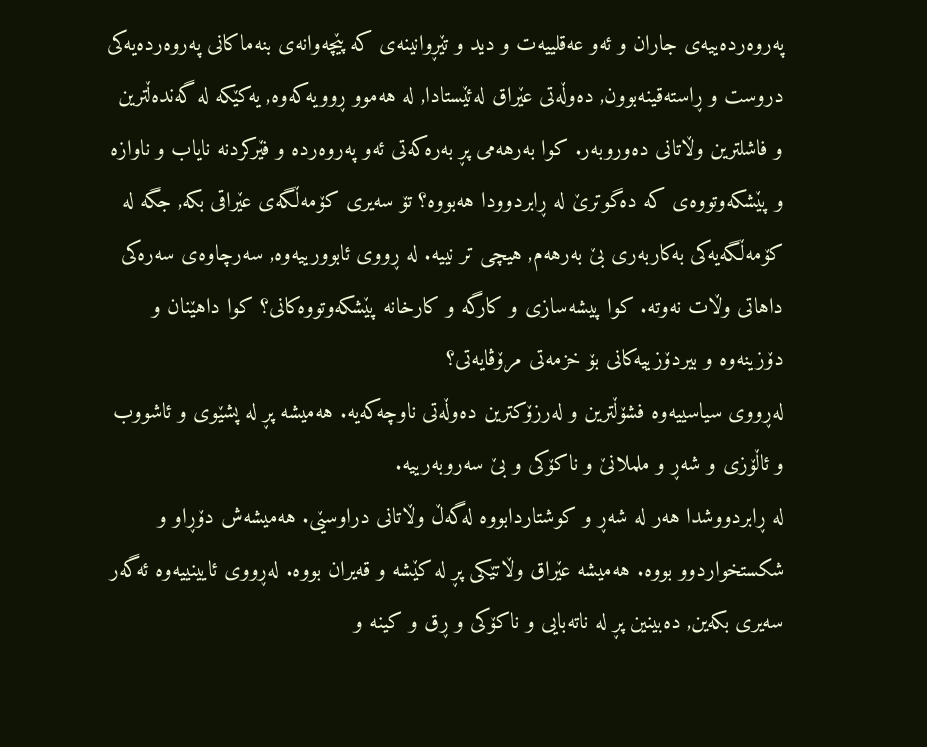پەروەردەییەى جاران و ئەو عەقلییەت و دید و تێڕوانینەى کە پێچەوانەى بنەماکانى پەروەردەیەکى دروست و ڕاستەقینەبوون, دەوڵەتى عێراق لەئێستادا, لە هەموو ڕوویەکەوە, یەکێکە لە گەندەڵترین و فاشلترین وڵاتانى دەوروبەر. کوا بەرهەمى پڕ بەرەکەتى ئەو پەروەردە و فێرکردنە نایاب و ناوازە و پێشکەوتووەى کە دەگوترێ لە ڕابردوودا هەبووە؟ تۆ سەیرى کۆمەڵگەى عێراقى بکە, جگە لە کۆمەڵگەیەکى بەکاربەرى بێ بەرهەم, هیچی تر نییە. لە ڕووى ئابوورییەوە, سەرچاوەى سەرەکى داهاتى وڵات نەوتە. کوا پیشەسازى و کارگە و کارخانە پێشکەوتووەکانى؟ کوا داهێنان و دۆزینەوە و بیردۆزییەکانى بۆ خزمەتى مرۆڤایەتى؟
لەڕووى سیاسییەوە فشۆڵترین و لەرزۆکترین دەوڵەتى ناوچەکەیە. هەمیشە پڕ لە پشێوى و ئاشووب و ئاڵۆزى و شەڕ و ململانێ و ناکۆکى و بێ سەروبەرییە.
لە ڕابردووشدا هەر لە شەڕ و کوشتاردابووە لەگەڵ وڵاتانى دراوسێی. هەمیشەش دۆڕاو و شکستخواردوو بووە. هەمیشە عێراق وڵاتێکى پڕ لە کێشە و قەیران بووە. لەڕووى ئایینییەوە ئەگەر سەیرى بکەین, دەبینین پڕ لە ناتەبایی و ناکۆکى و ڕق و کینە و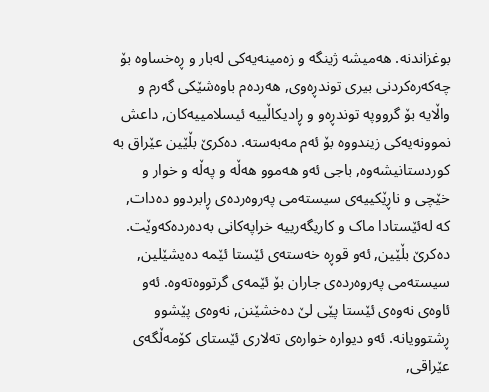بوغزاندنە. هەمیشە ژینگە و زەمینەیەکى لەبار و ڕەخساوە بۆ چەکەرەکردنى بیرى توندڕەوى, هەردەم باوەشێکى گەرم و واڵایە بۆ گرووپە توندڕەو و ڕادیکاڵییە ئیسلامییەکان, داعش نموونەیەکى زیندووە بۆ ئەم مەبەستە. دەکرێ بڵێین عێراق بە کوردستانیشەوە, باجى ئەو هەموو هەڵە و پەڵە و خوار و خێچى و ناڕێکییەى سیستەمى پەروەردەى ڕابردوو دەدات, کە لەئێستادا ماک و کاریگەرییە خراپەکانى بەدەردەکەوێت.
دەکرێ بڵێین, ئەو قوڕە خەستەى ئێستا ئێمە دەیشێلین, سیستەمى پەروەردەى جاران بۆ ئێمەی گرتووەتەوە. ئەو ئاوەى نەوەى ئێستا پێی لێ دەخشێنن, نەوەى پێشوو ڕشتوویانە. ئەو دیوارە خوارەى تەلارى ئێستاى کۆمەڵگەى عێراقى,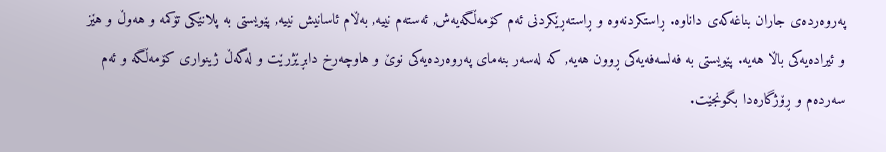پەروەردەى جاران بناغەکەى داناوە. ڕاستکردنەوە و ڕاستەڕێکردنى ئەم کۆمەڵگەیەش, ئەستەم نییە, بەڵام ئاسانیش نییە, پێویستى بە پلانێکى تۆکمە و هەوڵ و هێز و ئیرادەیەکى باڵا هەیە. پێویستى بە فەلسەفەیەکى ڕوون هەیە, کە لەسەر بنەماى پەروەردەیەکى نوێ و هاوچەرخ دابڕێژرێت و لەگەڵ ژینوارى کۆمەڵگە و ئەم سەردەم و ڕۆژگارەدا بگونجێت.